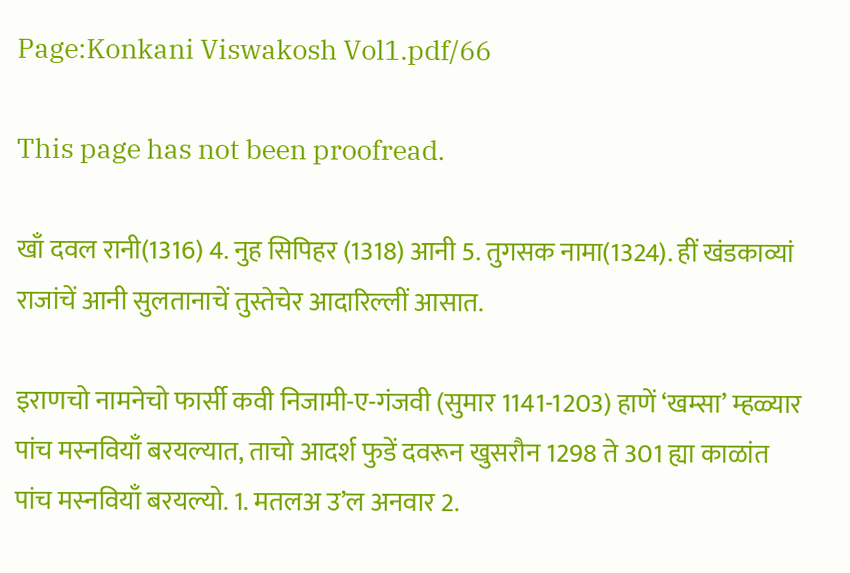Page:Konkani Viswakosh Vol1.pdf/66

This page has not been proofread.

खाँ दवल रानी(1316) 4. नुह सिपिहर (1318) आनी 5. तुगसक नामा(1324). हीं खंडकाव्यां राजांचें आनी सुलतानाचें तुस्तेचेर आदारिल्लीं आसात.

इराणचो नामनेचो फार्सी कवी निजामी-ए-गंजवी (सुमार 1141-1203) हाणें ‘खम्सा’ म्हळ्यार पांच मस्नवियाँ बरयल्यात, ताचो आदर्श फुडें दवरून खुसरौन 1298 ते 301 ह्या काळांत पांच मस्नवियाँ बरयल्यो. 1. मतलअ उ’ल अनवार 2.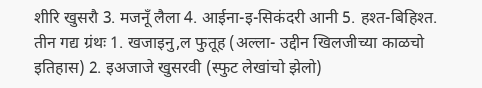शीरि खुसरौ 3. मजनूँ लैला 4. आईना-इ-सिकंदरी आनी 5. हश्त-बिहिश्त. तीन गद्य ग्रंथः 1. खजाइनु,ल फुतूह (अल्ला- उद्दीन खिलजीच्या काळचो इतिहास) 2. इअजाजे खुसरवी (स्फुट लेखांचो झेलो)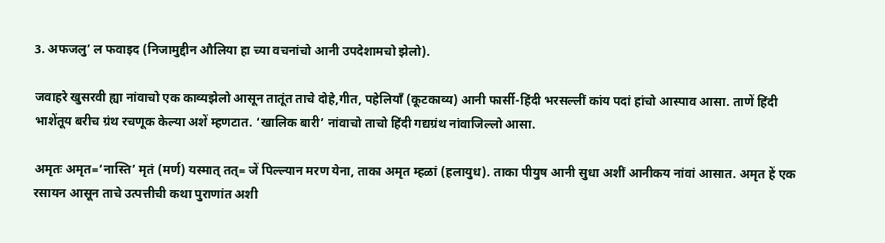3. अफजलु’ ल फवाइद (निजामुद्दीन औलिया हा च्या वचनांचो आनी उपदेशामचो झेलो).

जवाहरे खुसरवी ह्या नांवाचो एक काव्यझेलो आसून तातूंत ताचे दोहे,गीत, पहेलियाँ (कूटकाव्य) आनी फार्सी-हिंदी भरसल्लीं कांय पदां हांचो आस्पाव आसा. ताणें हिंदी भाशेंतूय बरीच ग्रंथ रचणूक केल्या अशें म्हणटात. ‘खालिक बारी’ नांवाचो ताचो हिंदी गद्यग्रंथ नांवाजिल्लो आसा.

अमृतः अमृत=‘नास्ति’ मृतं (मर्ण) यस्मात् तत्= जें पिल्ल्यान मरण येना, ताका अमृत म्हळां (हलायुध). ताका पीयुष आनी सुधा अशीं आनीकय नांवां आसात. अमृत हें एक रसायन आसून ताचे उत्पत्तीची कथा पुराणांत अशी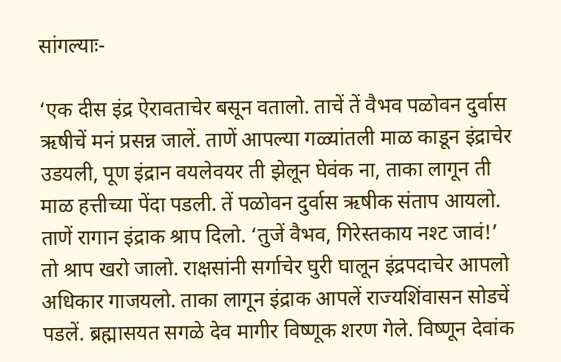सांगल्याः-

‘एक दीस इंद्र ऐरावताचेर बसून वतालो. ताचें तें वैभव पळोवन दुर्वास ऋषीचें मनं प्रसन्न जालें. ताणें आपल्या गळ्यांतली माळ काडून इंद्राचेर उडयली, पूण इंद्रान वयलेवयर ती झेलून घेवंक ना, ताका लागून ती माळ हत्तीच्या पेंदा पडली. तें पळोवन दुर्वास ऋषीक संताप आयलो. ताणें रागान इंद्राक श्राप दिलो. ‘तुजें वैभव, गिरेस्तकाय नश्ट जावं!’ तो श्राप खरो जालो. राक्षसांनी सर्गाचेर घुरी घालून इंद्रपदाचेर आपलो अधिकार गाजयलो. ताका लागून इंद्राक आपलें राज्यशिंवासन सोडचें पडलें. ब्रह्मासयत सगळे देव मागीर विष्णूक शरण गेले. विष्णून देवांक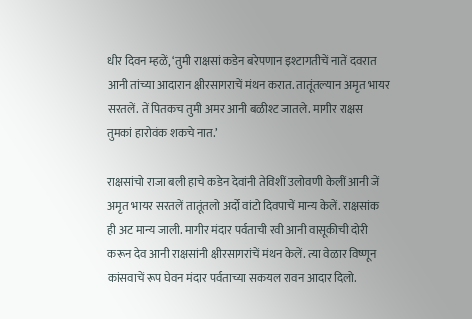धीर दिवन म्हळें, ‘तुमी राक्षसां कडेन बरेपणान इश्टागतीचें नातें दवरात आनी तांच्या आदारान क्षीरसागराचें मंथन करात. तातूंतल्यान अमृत भायर सरतलें. तें पितकच तुमी अमर आनी बळीश्ट जातले. मागीर राक्षस तुमकां हारोवंक शकचे नात.’

राक्षसांचो राजा बली हाचे कडेन देवांनी तेविशीं उलोवणी केलीं आनी जें अमृत भायर सरतलें तातूंतलो अर्दो वांटो दिवपाचें मान्य केलें. राक्षसांक ही अट मान्य जाली. मागीर मंदार पर्वताची रवी आनी वासूकीची दोरी करून देव आनी राक्षसांनी क्षीरसागरांचें मंथन केलें. त्या वेळार विष्णून कांसवाचें रूप घेवन मंदार पर्वताच्या सकयल रावन आदार दिलो.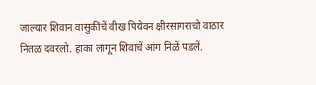जाल्यार शिवान वासुकींचें वीख पियेवन क्षीरसागराचो वाठार नितळ दवरलो. हाका लागून शिवाचें आंग निळें पडलें.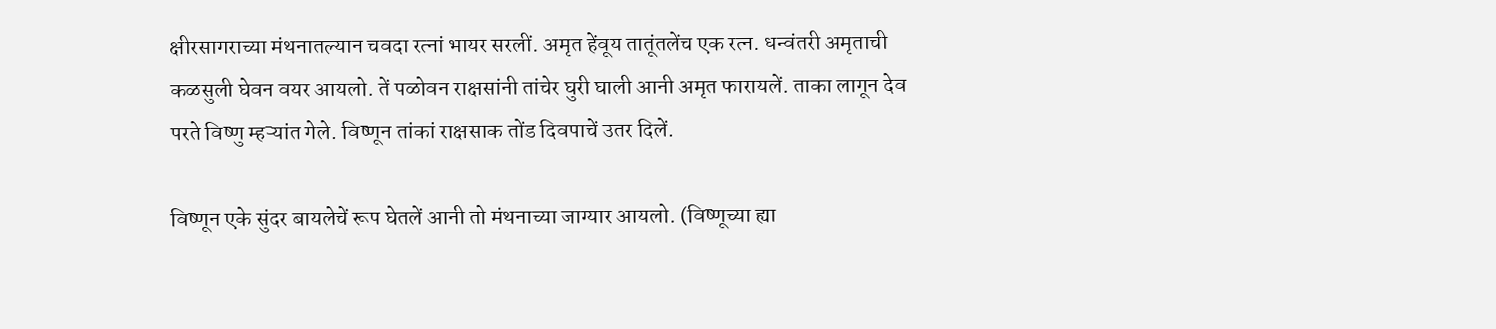क्षीरसागराच्या मंथनातल्यान चवदा रत्नां भायर सरलीं. अमृत हेंवूय तातूंतलेंच एक रत्न. धन्वंतरी अमृताची कळसुली घेवन वयर आयलो. तें पळोवन राक्षसांनी तांचेर घुरी घाली आनी अमृत फारायलें. ताका लागून देव परते विष्णु म्हऱ्यांत गेले. विष्णून तांकां राक्षसाक तोंड दिवपाचें उतर दिलें.

विष्णून एके सुंदर बायलेचें रूप घेतलें आनी तो मंथनाच्या जाग्यार आयलो. (विष्णूच्या ह्या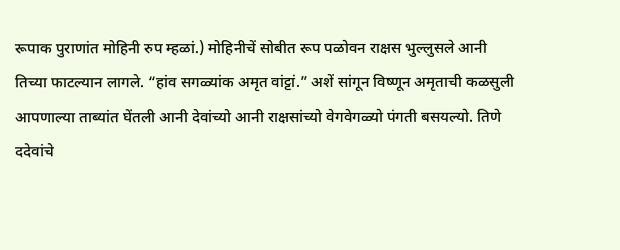रूपाक पुराणांत मोहिनी रुप म्हळां.) मोहिनीचें सोबीत रूप पळोवन राक्षस भुल्लुसले आनी तिच्या फाटल्यान लागले. “हांव सगळ्यांक अमृत वांट्टां.” अशें सांगून विष्णून अमृताची कळसुली आपणाल्या ताब्यांत घेंतली आनी देवांच्यो आनी राक्षसांच्यो वेगवेगळ्यो पंगती बसयल्यो. तिणे ददेवांचे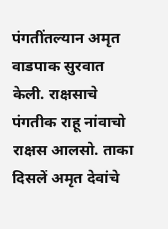पंगतींतल्यान अमृत वाडपाक सुरवात केली. राक्षसाचे पंगतीक राहू नांवाचो राक्षस आलसो. ताका दिसलें अमृत देवांचे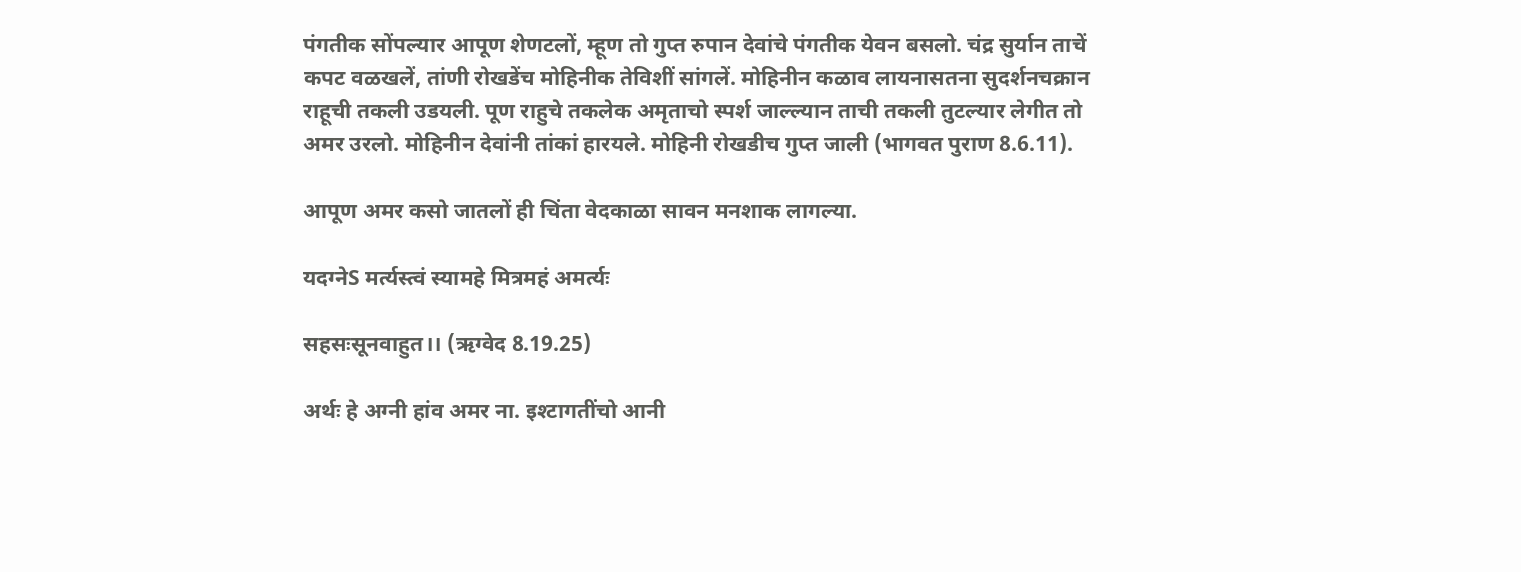पंगतीक सोंपल्यार आपूण शेणटलों, म्हूण तो गुप्त रुपान देवांचे पंगतीक येवन बसलो. चंद्र सुर्यान ताचें कपट वळखलें, तांणी रोखडेंच मोहिनीक तेविशीं सांगलें. मोहिनीन कळाव लायनासतना सुदर्शनचक्रान राहूची तकली उडयली. पूण राहुचे तकलेक अमृताचो स्पर्श जाल्ल्यान ताची तकली तुटल्यार लेगीत तो अमर उरलो. मोहिनीन देवांनी तांकां हारयले. मोहिनी रोखडीच गुप्त जाली (भागवत पुराण 8.6.11).

आपूण अमर कसो जातलों ही चिंता वेदकाळा सावन मनशाक लागल्या.

यदग्नेS मर्त्यस्त्वं स्यामहे मित्रमहं अमर्त्यः

सहसःसूनवाहुत।। (ऋग्वेद 8.19.25)

अर्थः हे अग्नी हांव अमर ना. इश्टागतींचो आनी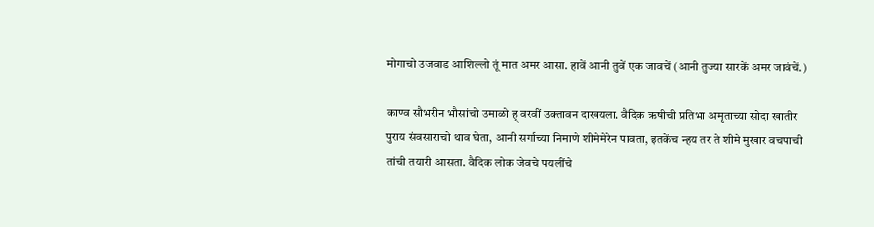मोगाचो उजवाड आशिल्लो तूं मात अमर आसा. हावें आनी तुवें एक जावचें (आनी तुज्या सारकें अमर जावंचें.)

काण्व सौभरीन भौसांचो उमाळो ह् वरवीं उक्तावन दाखयला. वैदिक ऋषीची प्रतिभा अमृताच्या सोदा खातीर पुराय संवसाराचो थाव घेता, आनी सर्गाच्या निमाणे शीमेमेरेन पावता, इतकेंच न्हय तर ते शीमे मुखार वचपाची तांची तयारी आसता. वैदिक लोक जेवचे पयलींचे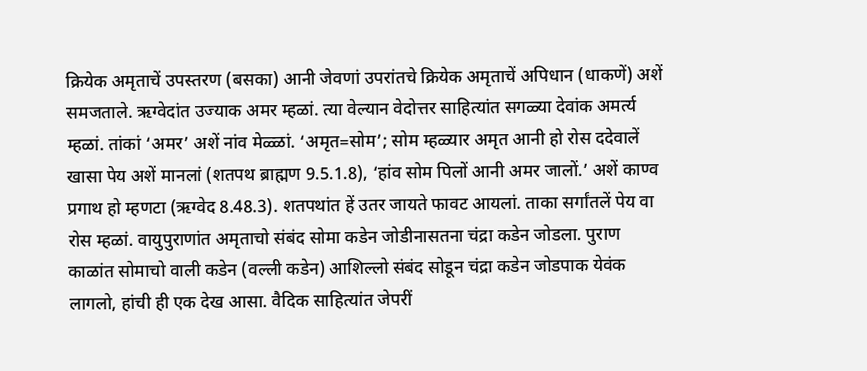क्रियेक अमृताचें उपस्तरण (बसका) आनी जेवणां उपरांतचे क्रियेक अमृताचें अपिधान (धाकणें) अशें समजताले. ऋग्वेदांत उज्याक अमर म्हळां. त्या वेल्यान वेदोत्तर साहित्यांत सगळ्या देवांक अमर्त्य म्हळां. तांकां ‘अमर’ अशें नांव मेळ्ळां. ‘अमृत=सोम’; सोम म्हळ्यार अमृत आनी हो रोस ददेवालें खासा पेय अशें मानलां (शतपथ ब्राह्मण 9.5.1.8), ‘हांव सोम पिलों आनी अमर जालों.’ अशें काण्व प्रगाथ हो म्हणटा (ऋग्वेद 8.48.3). शतपथांत हें उतर जायते फावट आयलां. ताका सर्गांतलें पेय वा रोस म्हळां. वायुपुराणांत अमृताचो संबंद सोमा कडेन जोडीनासतना चंद्रा कडेन जोडला. पुराण काळांत सोमाचो वाली कडेन (वल्ली कडेन) आशिल्लो संबंद सोडून चंद्रा कडेन जोडपाक येवंक लागलो, हांची ही एक देख आसा. वैदिक साहित्यांत जेपरीं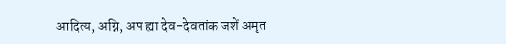आदित्य, अग्नि, अप ह्या देव-देवतांक जशें अमृत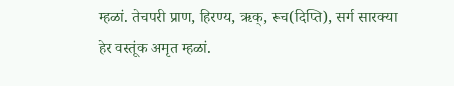म्हळां. तेचपरी प्राण, हिरण्य, ऋक्, रूच(दिप्ति), सर्ग सारक्या हेर वस्तूंक अमृत म्हळां.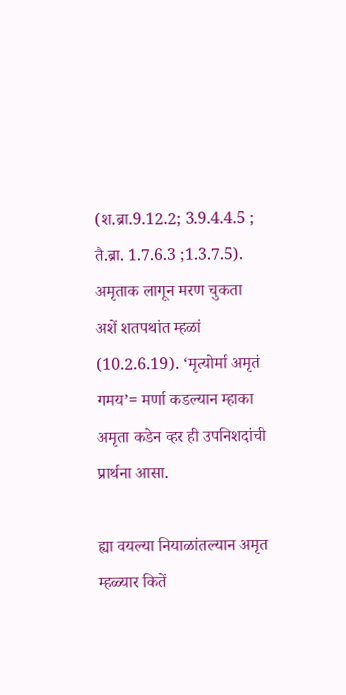(श.ब्रा.9.12.2; 3.9.4.4.5 ; तै.ब्रा. 1.7.6.3 ;1.3.7.5). अमृताक लागून मरण चुकता अशें शतपथांत म्हळां (10.2.6.19). ‘मृत्योर्मा अमृतं गमय’= मर्णा कडल्यान म्हाका अमृता कडेन व्हर ही उपनिशदांची प्रार्थना आसा.

ह्या वयल्या नियाळांतल्यान अमृत म्हळ्यार कितें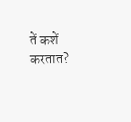तें कशें करतात?